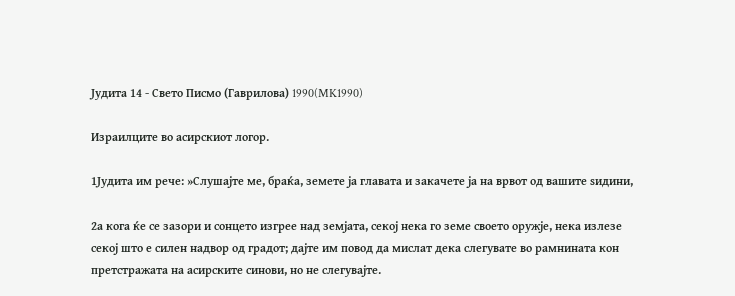Јудита 14 - Свето Писмо (Гаврилова) 1990(MK1990)

Израилците во асирскиот логор.

1Јудита им рече: »Слушајте ме, браќа, земете ја главата и закачете ја на врвот од вашите ѕидини,

2а кога ќе се зазори и сонцето изгрее над земјата, секој нека го земе своето оружје, нека излезе секој што е силен надвор од градот; дајте им повод да мислат дека слегувате во рамнината кон претстражата на асирските синови, но не слегувајте.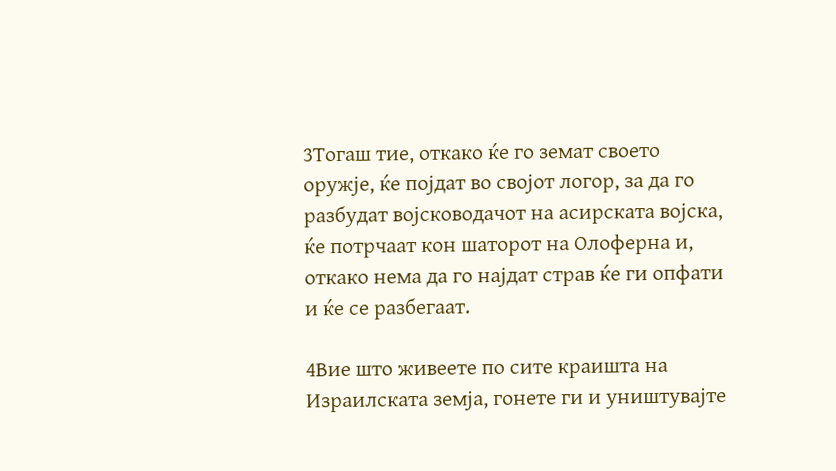3Тогаш тие, откако ќе го земат своето оружје, ќе појдат во својот логор, за да го разбудат војсководачот на асирската војска, ќе потрчаат кон шаторот на Олоферна и, откако нема да го најдат страв ќе ги опфати и ќе се разбегаат.

4Вие што живеете по сите краишта на Израилската земја, гонете ги и уништувајте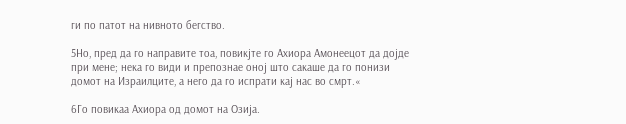ги по патот на нивното бегство.

5Но, пред да го направите тоа, повикјте го Ахиора Амонеецот да дојде при мене; нека го види и препознае оној што сакаше да го понизи домот на Израилците, а него да го испрати кај нас во смрт.«

6Го повикаа Ахиора од домот на Озија.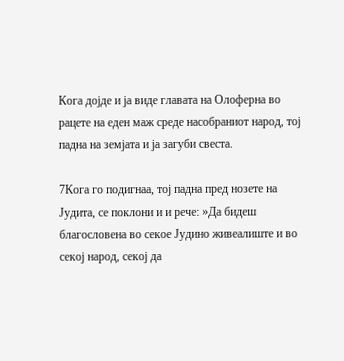Кога дојде и ја виде главата на Олоферна во рацете на еден маж среде насобраниот народ, тој падна на земјата и ја загуби свеста.

7Кога го подигнаа, тој падна пред нозете на Јудита, се поклони и и рече: »Да бидеш благословена во секое Јудино живеалиште и во секој народ, секој да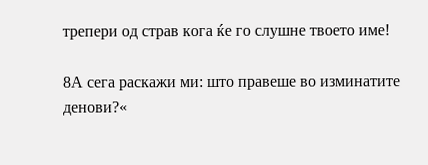трепери од страв кога ќе го слушне твоето име!

8А сега раскажи ми: што правеше во изминатите денови?«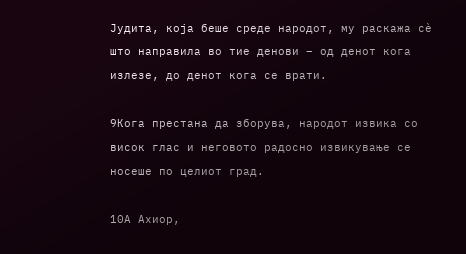Јудита, која беше среде народот, му раскажа сѐ што направила во тие денови – од денот кога излезе, до денот кога се врати.

9Кога престана да зборува, народот извика со висок глас и неговото радосно извикување се носеше по целиот град.

10А Ахиор,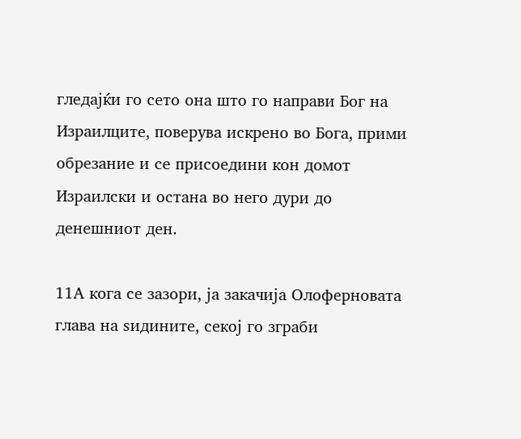гледајќи го сето она што го направи Бог на Израилците, поверува искрено во Бога, прими обрезание и се присоедини кон домот Израилски и остана во него дури до денешниот ден.

11А кога се зазори, ја закачија Олоферновата глава на ѕидините, секој го зграби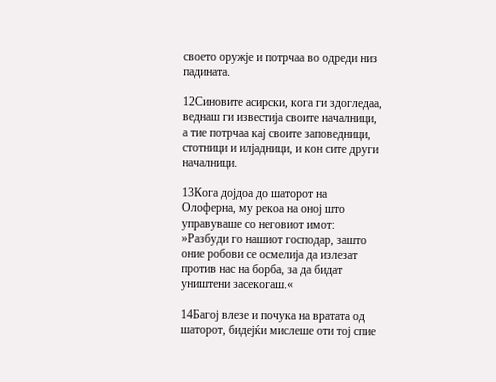своето оружје и потрчаа во одреди низ падината.

12Синовите асирски, кога ги здогледаа, веднаш ги известија своите началници, а тие потрчаа кај своите заповедници, стотници и илјадници, и кон сите други началници.

13Кога дојдоа до шаторот на Олоферна, му рекоа на оној што управуваше со неговиот имот: »Разбуди го нашиот господар, зашто оние робови се осмелија да излезат против нас на борба, за да бидат уништени засекогаш.«

14Багој влезе и почука на вратата од шаторот, бидејќи мислеше оти тој спие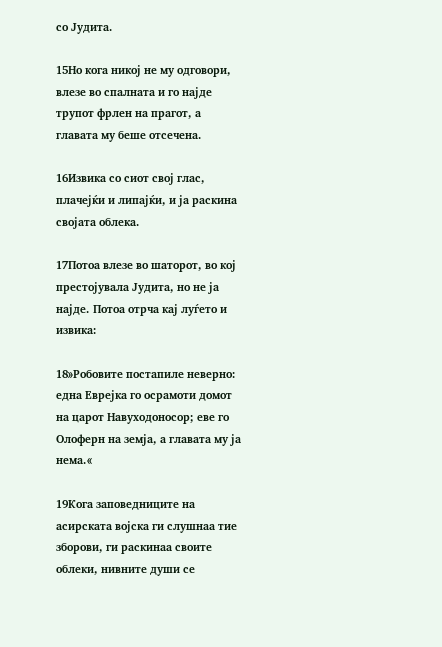со Јудита.

15Но кога никој не му одговори, влезе во спалната и го најде трупот фрлен на прагот, а главата му беше отсечена.

16Извика со сиот свој глас, плачејќи и липајќи, и ја раскина својата облека.

17Потоа влезе во шаторот, во кој престојувала Јудита, но не ја најде. Потоа отрча кај луѓето и извика:

18»Робовите постапиле неверно: една Еврејка го осрамоти домот на царот Навуходоносор; еве го Олоферн на земја, а главата му ја нема.«

19Кога заповедниците на асирската војска ги слушнаа тие зборови, ги раскинаа своите облеки, нивните души се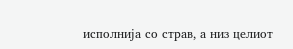исполнија со страв, а низ целиот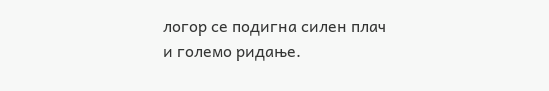логор се подигна силен плач и големо ридање.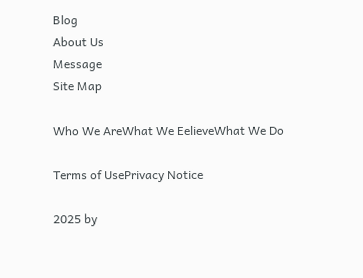Blog
About Us
Message
Site Map

Who We AreWhat We EelieveWhat We Do

Terms of UsePrivacy Notice

2025 by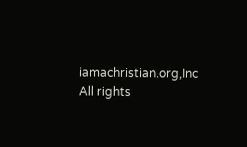iamachristian.org,Inc All rights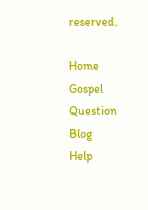reserved.

Home
Gospel
Question
Blog
Help